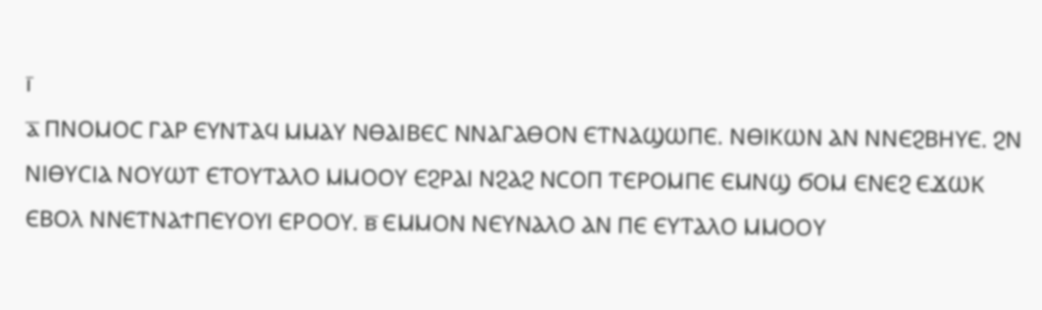ⲓ̅
ⲁ̅ ⲠⲚⲞⲘⲞⲤ ⲄⲀⲢ ⲈⲨⲚⲦⲀϤ ⲘⲘⲀⲨ ⲚⲐⲀⲒⲂⲈⲤ ⲚⲚⲀⲄⲀⲐⲞⲚ ⲈⲦⲚⲀϢⲰⲠⲈ. ⲚⲐⲒⲔⲰⲚ ⲀⲚ ⲚⲚⲈϨⲂⲎⲨⲈ. ϨⲚ ⲚⲒⲐⲨⲤⲒⲀ ⲚⲞⲨⲰⲦ ⲈⲦⲞⲨⲦⲀⲖⲞ ⲘⲘⲞⲞⲨ ⲈϨⲢⲀⲒ ⲚϨⲀϨ ⲚⲤⲞⲠ ⲦⲈⲢⲞⲘⲠⲈ ⲈⲘⲚϢ ϬⲞⲘ ⲈⲚⲈϨ ⲈϪⲰⲔ ⲈⲂⲞⲖ ⲚⲚⲈⲦⲚⲀϮⲠⲈⲨⲞⲨⲒ ⲈⲢⲞⲞⲨ. ⲃ̅ ⲈⲘⲘⲞⲚ ⲚⲈⲨⲚⲀⲖⲞ ⲀⲚ ⲠⲈ ⲈⲨⲦⲀⲖⲞ ⲘⲘⲞⲞⲨ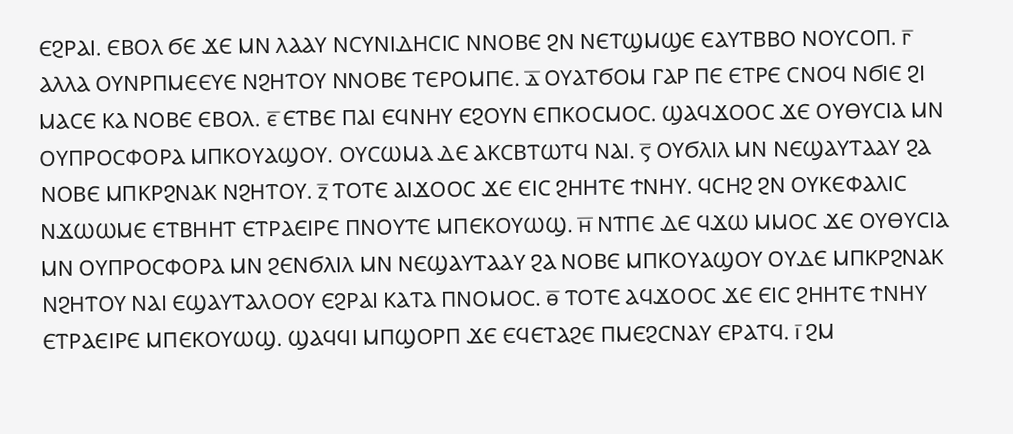ⲈϨⲢⲀⲒ. ⲈⲂⲞⲖ ϬⲈ ϪⲈ ⲘⲚ ⲖⲀⲀⲨ ⲚⲤⲨⲚⲒⲆⲎⲤⲒⲤ ⲚⲚⲞⲂⲈ ϨⲚ ⲚⲈⲦϢⲘϢⲈ ⲈⲀⲨⲦⲂⲂⲞ ⲚⲞⲨⲤⲞⲠ. ⲅ̅ ⲀⲖⲖⲀ ⲞⲨⲚⲢⲠⲘⲈⲈⲨⲈ ⲚϨⲎⲦⲞⲨ ⲚⲚⲞⲂⲈ ⲦⲈⲢⲞⲘⲠⲈ. ⲇ̅ ⲞⲨⲀⲦϬⲞⲘ ⲄⲀⲢ ⲠⲈ ⲈⲦⲢⲈ ⲤⲚⲞϤ ⲚϬⲒⲈ ϨⲒ ⲘⲀⲤⲈ ⲔⲀ ⲚⲞⲂⲈ ⲈⲂⲞⲖ. ⲉ̅ ⲈⲦⲂⲈ ⲠⲀⲒ ⲈϤⲚⲎⲨ ⲈϨⲞⲨⲚ ⲈⲠⲔⲞⲤⲘⲞⲤ. ϢⲀϤϪⲞⲞⲤ ϪⲈ ⲞⲨⲐⲨⲤⲒⲀ ⲘⲚ ⲞⲨⲠⲢⲞⲤⲪⲞⲢⲀ ⲘⲠⲔⲞⲨⲀϢⲞⲨ. ⲞⲨⲤⲰⲘⲀ ⲆⲈ ⲀⲔⲤⲂⲦⲰⲦϤ ⲚⲀⲒ. ⲋ̅ ⲞⲨϬⲖⲒⲖ ⲘⲚ ⲚⲈϢⲀⲨⲦⲀⲀⲨ ϨⲀ ⲚⲞⲂⲈ ⲘⲠⲔⲢϨⲚⲀⲔ ⲚϨⲎⲦⲞⲨ. ⲍ̅ ⲦⲞⲦⲈ ⲀⲒϪⲞⲞⲤ ϪⲈ ⲈⲒⲤ ϨⲎⲎⲦⲈ ϮⲚⲎⲨ. ϤⲤⲎϨ ϨⲚ ⲞⲨⲔⲈⲪⲀⲖⲒⲤ ⲚϪⲰⲰⲘⲈ ⲈⲦⲂⲎⲎⲦ ⲈⲦⲢⲀⲈⲒⲢⲈ ⲠⲚⲞⲨⲦⲈ ⲘⲠⲈⲔⲞⲨⲰϢ. ⲏ̅ ⲚⲦⲠⲈ ⲆⲈ ϤϪⲰ ⲘⲘⲞⲤ ϪⲈ ⲞⲨⲐⲨⲤⲒⲀ ⲘⲚ ⲞⲨⲠⲢⲞⲤⲪⲞⲢⲀ ⲘⲚ ϨⲈⲚϬⲖⲒⲖ ⲘⲚ ⲚⲈϢⲀⲨⲦⲀⲀⲨ ϨⲀ ⲚⲞⲂⲈ ⲘⲠⲔⲞⲨⲀϢⲞⲨ ⲞⲨⲆⲈ ⲘⲠⲔⲢϨⲚⲀⲔ ⲚϨⲎⲦⲞⲨ ⲚⲀⲒ ⲈϢⲀⲨⲦⲀⲖⲞⲞⲨ ⲈϨⲢⲀⲒ ⲔⲀⲦⲀ ⲠⲚⲞⲘⲞⲤ. ⲑ̅ ⲦⲞⲦⲈ ⲀϤϪⲞⲞⲤ ϪⲈ ⲈⲒⲤ ϨⲎⲎⲦⲈ ϮⲚⲎⲨ ⲈⲦⲢⲀⲈⲒⲢⲈ ⲘⲠⲈⲔⲞⲨⲰϢ. ϢⲀϤϤⲒ ⲘⲠϢⲞⲢⲠ ϪⲈ ⲈϤⲈⲦⲀϨⲈ ⲠⲘⲈϨⲤⲚⲀⲨ ⲈⲢⲀⲦϤ. ⲓ̅ ϨⲘ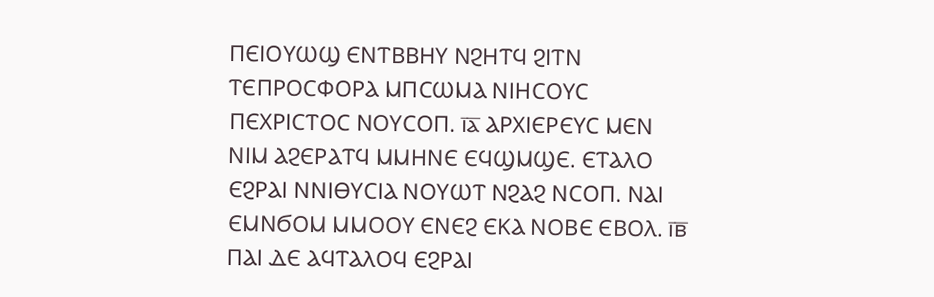ⲠⲈⲒⲞⲨⲰϢ ⲈⲚⲦⲂⲂⲎⲨ ⲚϨⲎⲦϤ ϨⲒⲦⲚ ⲦⲈⲠⲢⲞⲤⲪⲞⲢⲀ ⲘⲠⲤⲰⲘⲀ ⲚⲒⲎⲤⲞⲨⲤ ⲠⲈⲬⲢⲒⲤⲦⲞⲤ ⲚⲞⲨⲤⲞⲠ. ⲓ̅ⲁ̅ ⲀⲢⲬⲒⲈⲢⲈⲨⲤ ⲘⲈⲚ ⲚⲒⲘ ⲀϨⲈⲢⲀⲦϤ ⲘⲘⲎⲚⲈ ⲈϤϢⲘϢⲈ. ⲈⲦⲀⲖⲞ ⲈϨⲢⲀⲒ ⲚⲚⲒⲐⲨⲤⲒⲀ ⲚⲞⲨⲰⲦ ⲚϨⲀϨ ⲚⲤⲞⲠ. ⲚⲀⲒ ⲈⲘⲚϬⲞⲘ ⲘⲘⲞⲞⲨ ⲈⲚⲈϨ ⲈⲔⲀ ⲚⲞⲂⲈ ⲈⲂⲞⲖ. ⲓ̅ⲃ̅ ⲠⲀⲒ ⲆⲈ ⲀϤⲦⲀⲖⲞϤ ⲈϨⲢⲀⲒ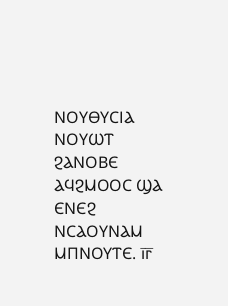ⲚⲞⲨⲐⲨⲤⲒⲀ ⲚⲞⲨⲰⲦ ϨⲀⲚⲞⲂⲈ ⲀϤϨⲘⲞⲞⲤ ϢⲀ ⲈⲚⲈϨ ⲚⲤⲀⲞⲨⲚⲀⲘ ⲘⲠⲚⲞⲨⲦⲈ. ⲓ̅ⲅ̅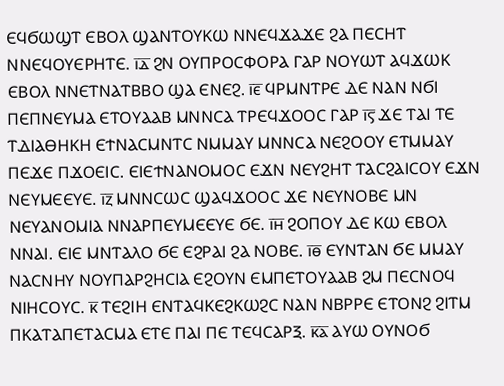ⲈϤϬⲰϢⲦ ⲈⲂⲞⲖ ϢⲀⲚⲦⲞⲨⲔⲰ ⲚⲚⲈϤϪⲀϪⲈ ϨⲀ ⲠⲈⲤⲎⲦ ⲚⲚⲈϤⲞⲨⲈⲢⲎⲦⲈ. ⲓ̅ⲇ̅ ϨⲚ ⲞⲨⲠⲢⲞⲤⲪⲞⲢⲀ ⲄⲀⲢ ⲚⲞⲨⲰⲦ ⲀϤϪⲰⲔ ⲈⲂⲞⲖ ⲚⲚⲈⲦⲚⲀⲦⲂⲂⲞ ϢⲀ ⲈⲚⲈϨ. ⲓ̅ⲉ̅ ϤⲢⲘⲚⲦⲢⲈ ⲆⲈ ⲚⲀⲚ ⲚϬⲒ ⲠⲈⲠⲚⲈⲨⲘⲀ ⲈⲦⲞⲨⲀⲀⲂ ⲘⲚⲚⲤⲀ ⲦⲢⲈϤϪⲞⲞⲤ ⲄⲀⲢ ⲓ̅ⲋ̅ ϪⲈ ⲦⲀⲒ ⲦⲈ ⲦⲆⲒⲀⲐⲎⲔⲎ ⲈϮⲚⲀⲤⲘⲚⲦⲤ ⲚⲘⲘⲀⲨ ⲘⲚⲚⲤⲀ ⲚⲈϨⲞⲞⲨ ⲈⲦⲘⲘⲀⲨ ⲠⲈϪⲈ ⲠϪⲞⲈⲒⲤ. ⲈⲒⲈϮⲚⲀⲚⲞⲘⲞⲤ ⲈϪⲚ ⲚⲈⲨϨⲎⲦ ⲦⲀⲤϨⲀⲒⲤⲞⲨ ⲈϪⲚ ⲚⲈⲨⲘⲈⲈⲨⲈ. ⲓ̅ⲍ̅ ⲘⲚⲚⲤⲰⲤ ϢⲀϤϪⲞⲞⲤ ϪⲈ ⲚⲈⲨⲚⲞⲂⲈ ⲘⲚ ⲚⲈⲨⲀⲚⲞⲘⲒⲀ ⲚⲚⲀⲢⲠⲈⲨⲘⲈⲈⲨⲈ ϬⲈ. ⲓ̅ⲏ̅ ϨⲞⲠⲞⲨ ⲆⲈ ⲔⲰ ⲈⲂⲞⲖ ⲚⲚⲀⲒ. ⲈⲒⲈ ⲘⲚⲦⲀⲖⲞ ϬⲈ ⲈϨⲢⲀⲒ ϨⲀ ⲚⲞⲂⲈ. ⲓ̅ⲑ̅ ⲈⲨⲚⲦⲀⲚ ϬⲈ ⲘⲘⲀⲨ ⲚⲀⲤⲚⲎⲨ ⲚⲞⲨⲠⲀⲢϨⲎⲤⲒⲀ ⲈϨⲞⲨⲚ ⲈⲘⲠⲈⲦⲞⲨⲀⲀⲂ ϨⲘ ⲠⲈⲤⲚⲞϤ ⲚⲒⲎⲤⲞⲨⲤ. ⲕ̅ ⲦⲈϨⲒⲎ ⲈⲚⲦⲀϤⲔⲈϨⲔⲰϨⲤ ⲚⲀⲚ ⲚⲂⲢⲢⲈ ⲈⲦⲞⲚϨ ϨⲒⲦⲘ ⲠⲔⲀⲦⲀⲠⲈⲦⲀⲤⲘⲀ ⲈⲦⲈ ⲠⲀⲒ ⲠⲈ ⲦⲈϤⲤⲀⲢⲜ. ⲕ̅ⲁ̅ ⲀⲨⲰ ⲞⲨⲚⲞϬ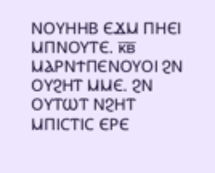ⲚⲞⲨⲎⲎⲂ ⲈϪⲘ ⲠⲎⲈⲒ ⲘⲠⲚⲞⲨⲦⲈ. ⲕ̅ⲃ̅ ⲘⲀⲢⲚϮⲠⲈⲚⲞⲨⲞⲒ ϨⲚ ⲞⲨϨⲎⲦ ⲘⲘⲈ. ϨⲚ ⲞⲨⲦⲰⲦ ⲚϨⲎⲦ ⲘⲠⲒⲤⲦⲒⲤ ⲈⲢⲈ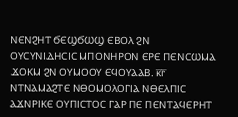ⲚⲈⲚϨⲎⲦ ϬⲈϢϬⲰϢ ⲈⲂⲞⲖ ϨⲚ ⲞⲨⲤⲨⲚⲒⲆⲎⲤⲒⲤ ⲘⲠⲞⲚⲎⲢⲞⲚ ⲈⲢⲈ ⲠⲈⲚⲤⲰⲘⲀ ϪⲞⲔⲘ ϨⲚ ⲞⲨⲘⲞⲞⲨ ⲈϤⲞⲨⲀⲀⲂ. ⲕ̅ⲅ̅ ⲚⲦⲚⲀⲘⲀϨⲦⲈ ⲚⲐⲞⲘⲞⲖⲞⲄⲒⲀ ⲚⲐⲈⲖⲠⲒⲤ ⲀϪⲚⲢⲒⲔⲈ ⲞⲨⲠⲒⲤⲦⲞⲤ ⲄⲀⲢ ⲠⲈ ⲠⲈⲚⲦⲀϤⲈⲢⲎⲦ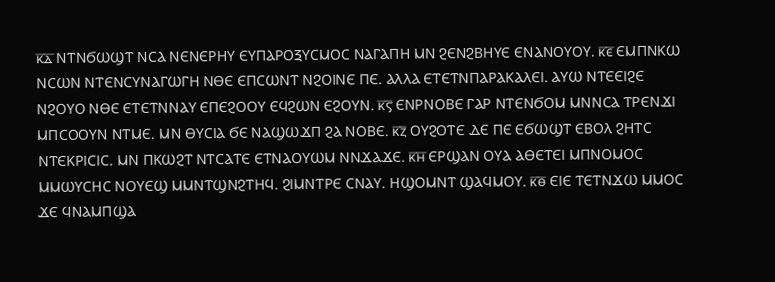ⲕ̅ⲇ̅ ⲚⲦⲚϬⲰϢⲦ ⲚⲤⲀ ⲚⲈⲚⲈⲢⲎⲨ ⲈⲨⲠⲀⲢⲞⲜⲨⲤⲘⲞⲤ ⲚⲀⲄⲀⲠⲎ ⲘⲚ ϨⲈⲚϨⲂⲎⲨⲈ ⲈⲚⲀⲚⲞⲨⲞⲨ. ⲕ̅ⲉ̅ ⲈⲘⲠⲚⲔⲰ ⲚⲤⲰⲚ ⲚⲦⲈⲚⲤⲨⲚⲀⲄⲰⲄⲎ ⲚⲐⲈ ⲈⲠⲤⲰⲚⲦ ⲚϨⲞⲒⲚⲈ ⲠⲈ. ⲀⲖⲖⲀ ⲈⲦⲈⲦⲚⲠⲀⲢⲀⲔⲀⲖⲈⲒ. ⲀⲨⲰ ⲚⲦⲈⲈⲒϨⲈ ⲚϨⲞⲨⲞ ⲚⲐⲈ ⲈⲦⲈⲦⲚⲚⲀⲨ ⲈⲠⲈϨⲞⲞⲨ ⲈϤϨⲰⲚ ⲈϨⲞⲨⲚ. ⲕ̅ⲋ̅ ⲈⲚⲢⲚⲞⲂⲈ ⲄⲀⲢ ⲚⲦⲈⲚϬⲞⲘ ⲘⲚⲚⲤⲀ ⲦⲢⲈⲚϪⲒ ⲘⲠⲤⲞⲞⲨⲚ ⲚⲦⲘⲈ. ⲘⲚ ⲐⲨⲤⲒⲀ ϬⲈ ⲚⲀϢⲰϪⲠ ϨⲀ ⲚⲞⲂⲈ. ⲕ̅ⲍ̅ ⲞⲨϨⲞⲦⲈ ⲆⲈ ⲠⲈ ⲈϬⲰϢⲦ ⲈⲂⲞⲖ ϨⲎⲦⲤ ⲚⲦⲈⲔⲢⲒⲤⲒⲤ. ⲘⲚ ⲠⲔⲰϨⲦ ⲚⲦⲤⲀⲦⲈ ⲈⲦⲚⲀⲞⲨⲰⲘ ⲚⲚϪⲀϪⲈ. ⲕ̅ⲏ̅ ⲈⲢϢⲀⲚ ⲞⲨⲀ ⲀⲐⲈⲦⲈⲒ ⲘⲠⲚⲞⲘⲞⲤ ⲘⲘⲰⲨⲤⲎⲤ ⲚⲞⲨⲈϢ ⲘⲘⲚⲦϢⲚϨⲦⲎϤ. ϨⲒⲘⲚⲦⲢⲈ ⲤⲚⲀⲨ. ⲎϢⲞⲘⲚⲦ ϢⲀϤⲘⲞⲨ. ⲕ̅ⲑ̅ ⲈⲒⲈ ⲦⲈⲦⲚϪⲰ ⲘⲘⲞⲤ ϪⲈ ϤⲚⲀⲘⲠϢⲀ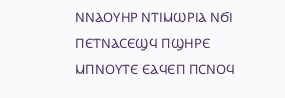ⲚⲚⲀⲞⲨⲎⲢ ⲚⲦⲒⲘⲰⲢⲒⲀ ⲚϬⲒ ⲠⲈⲦⲚⲀⲤⲈϢϤ ⲠϢⲎⲢⲈ ⲘⲠⲚⲞⲨⲦⲈ ⲈⲀϤⲈⲠ ⲠⲤⲚⲞϤ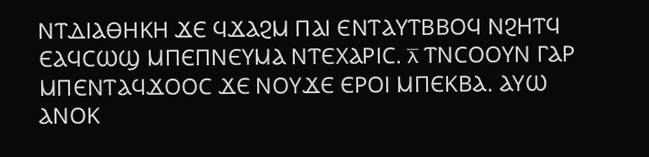ⲚⲦⲆⲒⲀⲐⲎⲔⲎ ϪⲈ ϤϪⲀϨⲘ ⲠⲀⲒ ⲈⲚⲦⲀⲨⲦⲂⲂⲞϤ ⲚϨⲎⲦϤ ⲈⲀϤⲤⲰϢ ⲘⲠⲈⲠⲚⲈⲨⲘⲀ ⲚⲦⲈⲬⲀⲢⲒⲤ. ⲗ̅ ⲦⲚⲤⲞⲞⲨⲚ ⲄⲀⲢ ⲘⲠⲈⲚⲦⲀϤϪⲞⲞⲤ ϪⲈ ⲚⲞⲨϪⲈ ⲈⲢⲞⲒ ⲘⲠⲈⲔⲂⲀ. ⲀⲨⲰ ⲀⲚⲞⲔ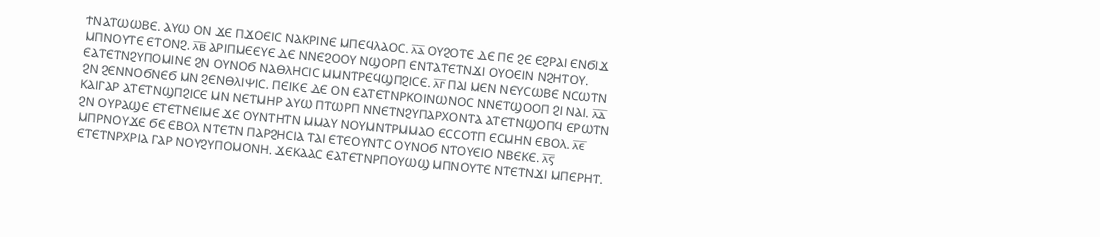ϮⲚⲀⲦⲰⲰⲂⲈ. ⲀⲨⲰ ⲞⲚ ϪⲈ ⲠϪⲞⲈⲒⲤ ⲚⲀⲔⲢⲒⲚⲈ ⲘⲠⲈϤⲖⲀⲞⲤ. ⲗ̅ⲁ̅ ⲞⲨϨⲞⲦⲈ ⲆⲈ ⲠⲈ ϨⲈ ⲈϨⲢⲀⲒ ⲈⲚϬⲒϪ ⲘⲠⲚⲞⲨⲦⲈ ⲈⲦⲞⲚϨ. ⲗ̅ⲃ̅ ⲀⲢⲒⲠⲘⲈⲈⲨⲈ ⲆⲈ ⲚⲚⲈϨⲞⲞⲨ ⲚϢⲞⲢⲠ ⲈⲚⲦⲀⲦⲈⲦⲚϪⲒ ⲞⲨⲞⲈⲒⲚ ⲚϨⲎⲦⲞⲨ. ⲈⲀⲦⲈⲦⲚϨⲨⲠⲞⲘⲒⲚⲈ ϨⲚ ⲞⲨⲚⲞϬ ⲚⲀⲐⲖⲎⲤⲒⲤ ⲘⲘⲚⲦⲢⲈϤϢⲠϨⲒⲤⲈ. ⲗ̅ⲅ̅ ⲠⲀⲒ ⲘⲈⲚ ⲚⲈⲨⲤⲰⲂⲈ ⲚⲤⲰⲦⲚ ϨⲚ ϨⲈⲚⲚⲞϬⲚⲈϬ ⲘⲚ ϨⲈⲚⲐⲖⲒⲮⲒⲤ. ⲠⲈⲒⲔⲈ ⲆⲈ ⲞⲚ ⲈⲀⲦⲈⲦⲚⲢⲔⲞⲒⲚⲰⲚⲞⲤ ⲚⲚⲈⲦϢⲞⲞⲠ ϨⲒ ⲚⲀⲒ. ⲗ̅ⲇ̅ ⲔⲀⲒⲄⲀⲢ ⲀⲦⲈⲦⲚϢⲠϨⲒⲤⲈ ⲘⲚ ⲚⲈⲦⲘⲎⲢ ⲀⲨⲰ ⲠⲦⲰⲢⲠ ⲚⲚⲈⲦⲚϨⲨⲠⲀⲢⲬⲞⲚⲦⲀ ⲀⲦⲈⲦⲚϢⲞⲠϤ ⲈⲢⲰⲦⲚ ϨⲚ ⲞⲨⲢⲀϢⲈ ⲈⲦⲈⲦⲚⲈⲒⲘⲈ ϪⲈ ⲞⲨⲚⲦⲎⲦⲚ ⲘⲘⲀⲨ ⲚⲞⲨⲘⲚⲦⲢⲘⲘⲀⲞ ⲈⲤⲤⲞⲦⲠ ⲈⲤⲘⲎⲚ ⲈⲂⲞⲖ. ⲗ̅ⲉ̅ ⲘⲠⲢⲚⲞⲨϪⲈ ϬⲈ ⲈⲂⲞⲖ ⲚⲦⲈⲦⲚ ⲠⲀⲢϨⲎⲤⲒⲀ ⲦⲀⲒ ⲈⲦⲈⲞⲨⲚⲦⲤ ⲞⲨⲚⲞϬ ⲚⲦⲞⲨⲈⲒⲞ ⲚⲂⲈⲔⲈ. ⲗ̅ⲋ̅ ⲈⲦⲈⲦⲚⲢⲬⲢⲒⲀ ⲄⲀⲢ ⲚⲞⲨϨⲨⲠⲞⲘⲞⲚⲎ. ϪⲈⲔⲀⲀⲤ ⲈⲀⲦⲈⲦⲚⲢⲠⲞⲨⲰϢ ⲘⲠⲚⲞⲨⲦⲈ ⲚⲦⲈⲦⲚϪⲒ ⲘⲠⲈⲢⲎⲦ.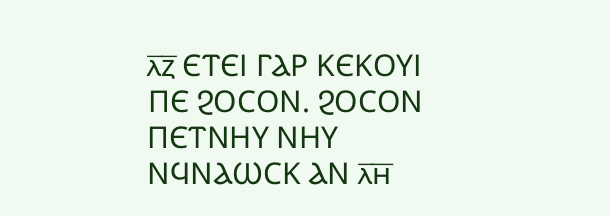ⲗ̅ⲍ̅ ⲈⲦⲈⲒ ⲄⲀⲢ ⲔⲈⲔⲞⲨⲒ ⲠⲈ ϨⲞⲤⲞⲚ. ϨⲞⲤⲞⲚ ⲠⲈⲦⲚⲎⲨ ⲚⲎⲨ ⲚϤⲚⲀⲰⲤⲔ ⲀⲚ ⲗ̅ⲏ̅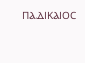ⲠⲀⲆⲒⲔⲀⲒⲞⲤ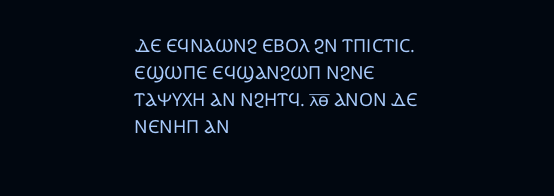ⲆⲈ ⲈϤⲚⲀⲰⲚϨ ⲈⲂⲞⲖ ϨⲚ ⲦⲠⲒⲤⲦⲒⲤ. ⲈϢⲰⲠⲈ ⲈϤϢⲀⲚϨⲰⲠ ⲚϨⲚⲈ ⲦⲀⲮⲨⲬⲎ ⲀⲚ ⲚϨⲎⲦϤ. ⲗ̅ⲑ̅ ⲀⲚⲞⲚ ⲆⲈ ⲚⲈⲚⲎⲠ ⲀⲚ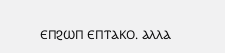ⲈⲠϨⲰⲠ ⲈⲠⲦⲀⲔⲞ. ⲀⲖⲖⲀ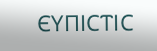ⲈⲨⲠⲒⲤⲦⲒⲤ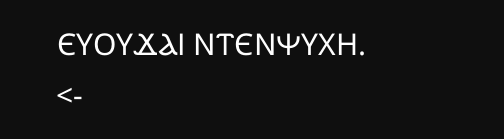ⲈⲨⲞⲨϪⲀⲒ ⲚⲦⲈⲚⲮⲨⲬⲎ.
<-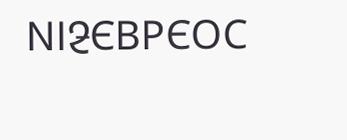ⲚⲒⳈⲈⲂⲢⲈⲞⲤ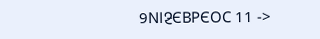9ⲚⲒⳈⲈⲂⲢⲈⲞⲤ 11 ->